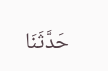حَدَّثَنَا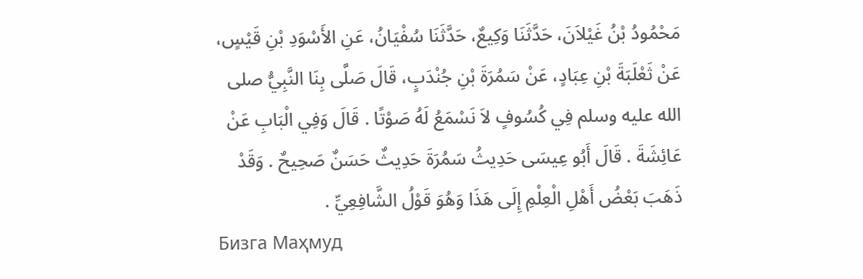مَحْمُودُ بْنُ غَيْلاَنَ، حَدَّثَنَا وَكِيعٌ، حَدَّثَنَا سُفْيَانُ، عَنِ الأَسْوَدِ بْنِ قَيْسٍ، عَنْ ثَعْلَبَةَ بْنِ عِبَادٍ، عَنْ سَمُرَةَ بْنِ جُنْدَبٍ، قَالَ صَلَّى بِنَا النَّبِيُّ صلى الله عليه وسلم فِي كُسُوفٍ لاَ نَسْمَعُ لَهُ صَوْتًا . قَالَ وَفِي الْبَابِ عَنْ عَائِشَةَ . قَالَ أَبُو عِيسَى حَدِيثُ سَمُرَةَ حَدِيثٌ حَسَنٌ صَحِيحٌ . وَقَدْ ذَهَبَ بَعْضُ أَهْلِ الْعِلْمِ إِلَى هَذَا وَهُوَ قَوْلُ الشَّافِعِيِّ .
Бизга Маҳмуд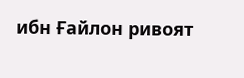ибн Ғайлон ривоят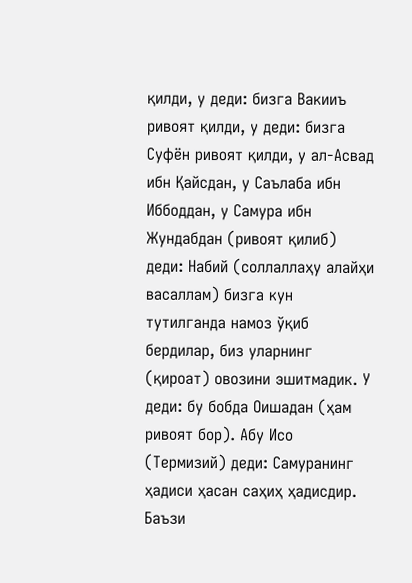қилди, у деди: бизга Вакииъ ривоят қилди, у деди: бизга Суфён ривоят қилди, у ал-Асвад ибн Қайсдан, у Саълаба ибн Иббоддан, у Самура ибн Жундабдан (ривоят қилиб) деди: Набий (соллаллаҳу алайҳи васаллам) бизга кун тутилганда намоз ўқиб бердилар, биз уларнинг (қироат) овозини эшитмадик. У деди: бу бобда Оишадан (ҳам ривоят бор). Абу Исо (Термизий) деди: Самуранинг ҳадиси ҳасан саҳиҳ ҳадисдир. Баъзи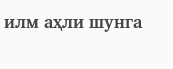илм аҳли шунга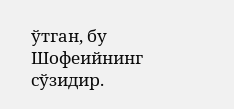ўтган, бу Шофеийнинг сўзидир.